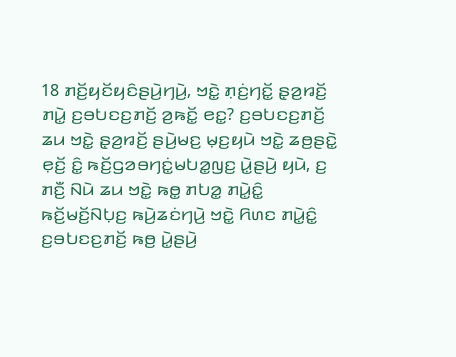18 ꤊꤢꤩ꤬ꤟꤢꤩꤟꤢꤨꤔꤣꤧ꤬ꤚꤣꤧ꤬, ꤠꤢꤧ꤭ ꤊ꤫ꤢꤦ꤬ꤚꤢꤩ꤭ ꤔ꤫ꤤ꤬ꤙꤢꤩ꤬ ꤊꤣꤧ꤭ ꤢ꤬ꤋꤝꤢꤢ꤬ꤊꤢꤩ꤬ ꤤ꤬ꤒꤢꤩ꤭ ꤕꤢ꤭? ꤢ꤬ꤋꤝꤢꤢ꤬ꤊꤢꤩ꤬ ꤘꤣ ꤠꤢꤧ꤭ ꤔ꤫ꤤ꤬ꤙꤢꤩ꤬ ꤔꤣꤧ꤬ꤗꤢ꤬ ꤗ꤫ꤢ꤬ꤟꤣꤧ ꤠꤢꤧ꤭ ꤘꤥ꤬ꤔꤢꤧ꤭ ꤕ꤫ꤢꤩ꤬ ꤢꤨ꤭ ꤒꤢꤩ꤬ꤞꤤꤋꤚꤢꤦ꤭ꤗꤝꤤ꤭ꤜꤢ꤬ ꤣꤧ꤭ꤔꤣꤧ꤬ ꤟꤣꤧ, ꤢ꤬ ꤊꤢꤪ꤬ ꤡꤣꤧ ꤘꤣ ꤠꤢꤧ꤭ ꤒꤥ꤭ ꤊꤝꤤ꤭ ꤊꤣꤧ꤭ꤢꤨ꤭ ꤒꤢꤩ꤬ꤗꤢꤩ꤬ꤡꤝ꤫ꤢ꤬ ꤒꤣꤧ꤬ꤘꤢꤦꤚꤣꤧ꤬ ꤠꤢꤧ꤭ ꤖꤛꤢ ꤊꤣꤧ꤭ꤢꤨ꤭ ꤢ꤬ꤋꤝꤢꤢ꤬ꤊꤢꤩ꤬ ꤒꤥ꤬ ꤣꤧ꤭ꤔꤣꤧ꤬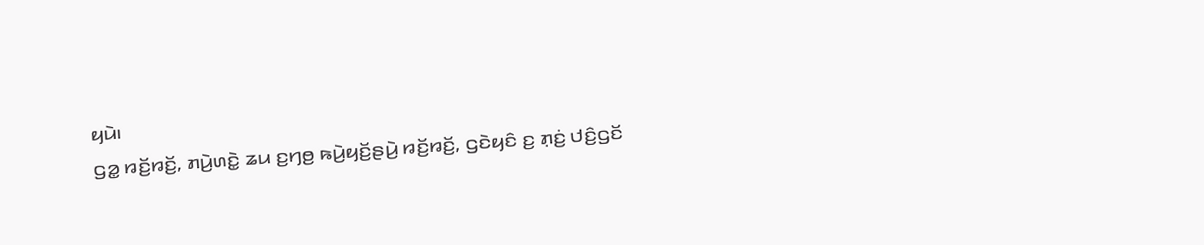ꤟꤣꤧ꤯
ꤞꤤ꤭ ꤙꤢꤩ꤬ꤙꤢꤩ꤬, ꤊꤣꤧ꤬ꤛꤢꤧ꤭ ꤘꤣ ꤢ꤬ꤚꤥ꤬ ꤒꤣꤧ꤬ꤟꤢꤩ꤬ꤔꤣꤧ꤬ ꤙꤢꤩ꤬ꤙꤢꤩ꤬, ꤞꤢꤧꤟꤢꤨ ꤢ꤬ ꤊ꤫ꤢꤦ꤬ ꤓꤢꤨ꤬ꤞꤢꤩ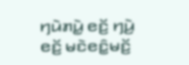ꤚꤣꤧꤊꤣꤧ꤭ ꤕꤢꤩ꤬ ꤚꤣꤧ꤬ ꤕꤢꤩ꤬ ꤗꤢꤧꤕꤢꤨ꤭ꤗꤢꤩ꤬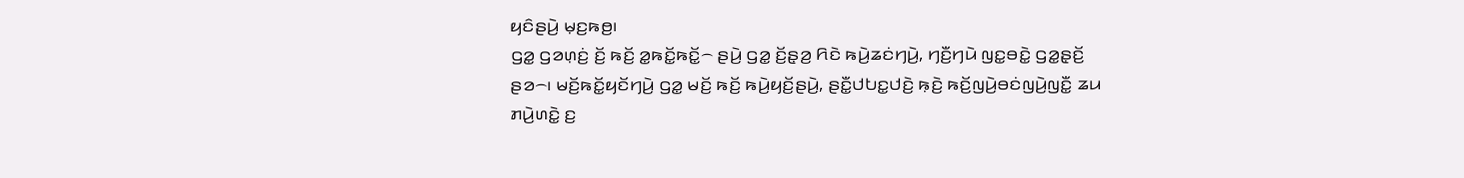ꤟꤢꤨꤔꤣꤧ꤬ ꤗ꤫ꤢ꤬ꤒꤥ꤬꤯
ꤞꤤ꤭ ꤞꤤꤛ꤫ꤢꤦ꤬ ꤢꤩ꤬ ꤒꤢꤩ꤬ ꤤ꤭ꤒꤢꤩ꤭ꤒꤢꤩ꤭꤮ ꤔꤣꤧ꤬ ꤞꤤ꤭ ꤢꤩ꤬ꤔ꤫ꤤ꤬ ꤖꤢꤧ ꤒꤣꤧ꤬ꤘꤢꤦꤚꤣꤧ꤬, ꤚꤢꤪ꤬ꤚꤣꤧ ꤜꤢ꤭ꤋꤢꤧ꤭ ꤞꤤ꤭ꤔ꤫ꤢꤩ꤬ ꤔꤤ꤮꤯ ꤗꤢꤩ꤬ꤒꤢꤩ꤭ꤟꤢꤩꤚꤣꤧ꤬ ꤞꤤ꤭ ꤗꤢꤩ꤬ ꤒꤢꤩ꤬ ꤒꤣꤧ꤬ꤟꤢꤩ꤬ꤔꤣꤧ꤬, ꤔꤢꤪ꤭ꤓꤝꤢ꤭ꤓꤢꤧ꤬ ꤒ꤫ꤢꤧ꤬ ꤒꤢꤩ꤬ꤜꤣꤧ꤬ꤋꤢꤦꤜꤣꤧ꤬ꤜꤢꤪ꤭ ꤘꤣ ꤊꤣꤧ꤬ꤛꤢꤧ꤭ ꤢ꤬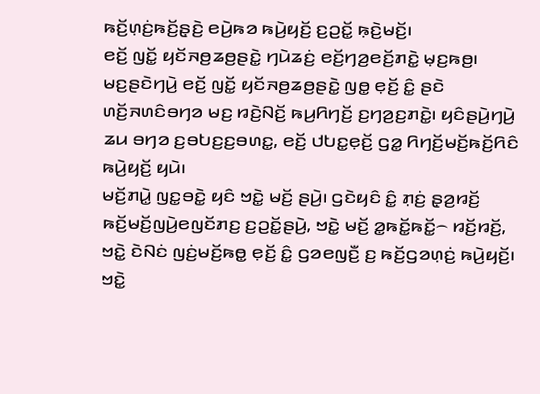ꤒꤢꤩ꤬ꤛ꤫ꤢꤦ꤬ꤒꤢꤩ꤬ꤔ꤫ꤢꤧ꤬ ꤕꤣꤧ꤬ꤒꤤ ꤒꤣꤧ꤬ꤟꤢꤩ꤬ ꤢ꤬ꤑꤢꤩ꤭ ꤒ꤫ꤢꤧ꤬ꤗꤢꤩ꤬꤯
ꤕꤢꤩ꤬ ꤜꤢꤩ꤭ ꤟꤢꤩꤏꤥ꤬ꤘꤥ꤬ꤔꤢꤧ꤭ ꤚꤣꤧꤘꤢꤦ꤬ ꤕꤢꤩ꤬ꤚꤤ꤬ꤕꤢꤩ꤬ꤊꤢꤧ꤭ ꤗ꤫ꤢ꤬ꤒꤥ꤬꤯ ꤗꤢ꤬ꤔꤢꤧꤚꤣꤧ꤬ ꤕꤢꤩ꤬ ꤜꤢꤩ꤭ ꤟꤢꤩꤏꤥ꤬ꤘꤥ꤬ꤔꤢꤧ꤭ ꤜꤥ꤭ ꤕ꤫ꤢꤩ꤬ ꤢꤨ꤭ ꤔꤢꤧ ꤛꤢꤩ꤬ꤏꤛꤢꤨꤋꤚꤤ ꤗꤢ꤬ ꤙꤢꤧ꤬ꤡꤢꤩ꤬ ꤒꤣ꤬ꤖꤚꤢꤩ꤬ ꤢ꤬ꤚꤤ꤬ꤢ꤬ꤊꤢꤧ꤭꤯ ꤟꤢꤨꤔꤣꤧ꤬ꤚꤣꤧ꤬ ꤘꤣ ꤋꤚꤤ ꤢ꤬ꤋꤝꤢ꤬ꤢ꤬ꤋꤛꤢ꤭, ꤕꤢꤩ꤬ ꤓꤝꤢ꤭ꤕ꤫ꤢꤩ꤬ ꤞꤤ꤭ ꤖꤚꤢꤩ꤬ꤗꤢꤩ꤬ꤒꤢꤩ꤬ꤖꤢꤨ ꤒꤣꤧ꤬ꤟꤢꤩ꤬ ꤟꤣꤧ꤯
ꤗꤢꤩ꤬ꤊꤣꤧ꤭ ꤜꤢ꤭ꤋꤢꤧ꤭ ꤟꤢꤨ ꤠꤢꤧ꤭ ꤗꤢꤩ꤬ ꤔꤣꤧ꤬꤯ ꤞꤢꤧꤟꤢꤨ ꤢꤨ꤭ ꤊ꤫ꤢꤦ꤬ ꤔ꤫ꤤ꤬ꤙꤢꤩ꤬ ꤒꤢꤩ꤬ꤗꤢꤩ꤬ꤜꤣꤧ꤬ꤕꤜꤢꤩꤊꤢ꤬ ꤢ꤬ꤑꤢꤩ꤭ꤔꤣꤧ꤬, ꤠꤢꤧ꤭ ꤗꤢꤩ꤬ ꤤ꤭ꤒꤢꤩ꤭ꤒꤢꤩ꤭꤮ ꤙꤢꤩ꤬ꤙꤢꤩ꤬, ꤠꤢꤧ꤭ ꤢꤧꤡꤢꤦ ꤜꤢꤦ꤬ꤗꤢꤩ꤬ꤒꤥ꤭ ꤕ꤫ꤢꤩ꤬ ꤢꤨ꤭ ꤞꤤꤕꤜꤢꤪ꤬ ꤢ꤬ ꤒꤢꤩ꤬ꤞꤤꤛ꤫ꤢꤦ꤬ ꤒꤣꤧ꤬ꤟꤢꤩ꤬꤯ ꤠꤢꤧ꤭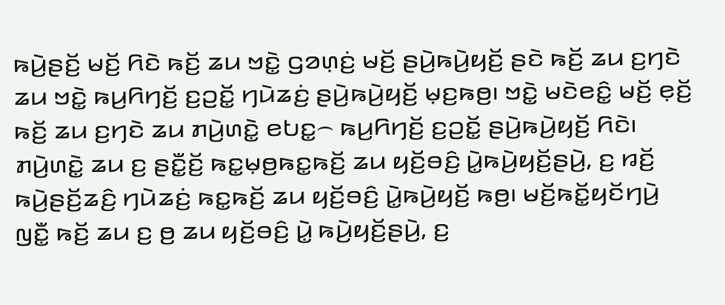ꤒꤣꤧ꤬ꤔꤢꤩ꤬ ꤗꤢꤩ꤬ ꤖꤢꤧ ꤒꤢꤩ꤬ ꤘꤣ ꤠꤢꤧ꤭ ꤞꤤꤛ꤫ꤢꤦ꤬ ꤗꤢꤩ꤬ ꤔꤣꤧ꤬ꤒꤣꤧ꤬ꤟꤢꤩ꤬ ꤔꤢꤧ ꤒꤢꤩ꤬ ꤘꤣ ꤢ꤬ꤚꤢꤧ ꤘꤣ ꤠꤢꤧ꤭ ꤒꤣ꤬ꤖꤚꤢꤩ꤬ ꤢ꤬ꤑꤢꤩ꤭ ꤚꤣꤧꤘꤢꤦ꤬ ꤔꤣꤧ꤬ꤒꤣꤧ꤬ꤟꤢꤩ꤬ ꤗ꤫ꤢ꤬ꤒꤥ꤬꤯ ꤠꤢꤧ꤭ ꤗꤢꤧꤕꤢꤨ꤭ ꤗꤢꤩ꤬ ꤕ꤫ꤢꤩ꤬ ꤒꤢꤩ꤬ ꤘꤣ ꤢ꤬ꤚꤢꤧ ꤘꤣ ꤊꤣꤧ꤬ꤛꤢꤧ꤭ ꤕꤝꤢ꤭꤮ ꤒꤣ꤬ꤖꤚꤢꤩ꤬ ꤢ꤬ꤑꤢꤩ꤭ ꤔꤣꤧ꤬ꤒꤣꤧ꤬ꤟꤢꤩ꤬ ꤖꤢꤧ꤯
ꤊꤣꤧ꤬ꤛꤢꤧ꤭ ꤘꤣ ꤢ꤬ ꤔꤢꤪ꤭ꤢꤩ꤬ ꤒꤢ꤭ꤗ꤫ꤥ꤬ꤒꤢ꤭ꤒꤢꤩ꤬ ꤘꤣ ꤟꤢꤩ꤬ꤋꤢꤨ꤬ ꤣꤧ꤭ꤒꤣꤧ꤬ꤟꤢꤩ꤬ꤔꤣꤧ꤬, ꤢ꤬ ꤙꤢꤩ꤬ ꤒꤣꤧ꤬ꤔꤢꤩ꤬ꤘꤢꤨ꤬ ꤚꤣꤧꤘꤢꤦ꤬ ꤒꤢ꤭ꤒꤢꤩ꤬ ꤘꤣ ꤟꤢꤩ꤬ꤋꤢꤨ꤬ ꤣꤧ꤭ꤒꤣꤧ꤬ꤟꤢꤩ꤬ ꤒꤥ꤬꤯ ꤗꤢꤩ꤬ꤒꤢꤩ꤭ꤟꤢꤩꤚꤣꤧ꤬ ꤜꤢꤪ꤭ ꤒꤢꤩ꤬ ꤘꤣ ꤢ꤬ ꤥ꤬ ꤘꤣ ꤟꤢꤩ꤬ꤋꤢꤨ꤬ ꤣꤧ꤭ ꤒꤣꤧ꤬ꤟꤢꤩ꤬ꤔꤣꤧ꤬, ꤢ꤬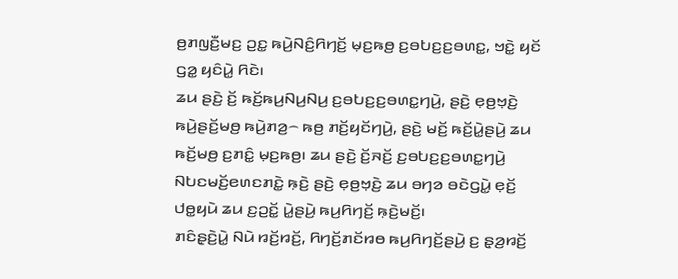ꤥ꤬ꤊꤜꤢꤪ꤬ꤗꤢ꤬ ꤑꤢ꤭ ꤒꤣꤧ꤬ꤡꤢꤨ꤬ꤖꤚꤢꤩ꤬ ꤗ꤫ꤢ꤬ꤒꤥ꤬ ꤢ꤬ꤋꤝꤢ꤬ꤢ꤬ꤋꤛꤢ꤭, ꤠꤢꤧ꤭ ꤟꤢꤩ ꤞꤤ꤭ ꤟꤢꤨꤣꤧ꤭ ꤖꤢꤧ꤯
ꤘꤣ ꤔꤢꤧ꤬ ꤢꤩ꤬ ꤒꤢꤩ꤬ꤒꤣ꤬ꤡꤣ꤬ꤡꤣ꤬ ꤢ꤬ꤋꤝꤢ꤬ꤢ꤬ꤋꤛꤢ꤭ꤚꤣꤧ꤬, ꤔꤢꤧ꤬ ꤕ꤫ꤥ꤬ꤠ꤫ꤢꤧ꤬ ꤒꤣꤧ꤬ꤔꤢꤩ꤬ꤗꤥ꤬ ꤒꤣꤧ꤬ꤊꤤ꤬꤮ ꤒꤥ꤬ ꤊꤢꤩ꤬ꤟꤢꤩꤚꤣꤧ꤬, ꤔꤢꤧ꤬ ꤗꤢꤩ꤬ ꤒꤢꤩ꤬ꤣꤧ꤭ꤔꤣꤧ꤬ ꤘꤣ ꤒꤢꤩ꤬ꤗꤥ꤬ ꤢ꤬ꤊꤢꤨ꤭ ꤗ꤫ꤢ꤬ꤒꤥ꤬꤯ ꤘꤣ ꤔꤢꤧ꤬ ꤢꤩ꤬ꤏꤢꤩ꤬ ꤢ꤬ꤋꤝꤢ꤬ꤢ꤬ꤋꤛꤢ꤭ꤚꤣꤧ꤬ ꤡꤝꤢꤗꤢꤩ꤬ꤕꤛꤢꤊꤢꤧ꤭ ꤒ꤫ꤢꤧ꤬ ꤔꤢꤧ꤬ ꤕ꤫ꤥ꤬ꤠ꤫ꤢꤧ꤬ ꤘꤣ ꤋꤚꤤ ꤋꤢꤧꤞꤣꤧ꤭ ꤕ꤫ꤢꤩ꤬ ꤓꤥ꤭ꤟꤣꤧ ꤘꤣ ꤢ꤬ꤑꤢꤩ꤭ ꤣꤧ꤭ꤔꤣꤧ꤬ ꤒꤣ꤬ꤖꤚꤢꤩ꤬ ꤒ꤫ꤢꤧ꤬ꤗꤢꤩ꤬꤯
ꤊꤢꤨꤔ꤫ꤢꤧ꤬ꤣꤧ꤭ ꤡꤣꤧ ꤙꤢꤩ꤬ꤙꤢꤩ꤬, ꤖꤚꤢꤩ꤬ꤊꤢꤩꤙꤥ ꤒꤣ꤬ꤖꤚꤢꤩ꤬ꤔꤣꤧ꤬ ꤢ꤬ ꤔ꤫ꤤ꤬ꤙꤢꤩ꤬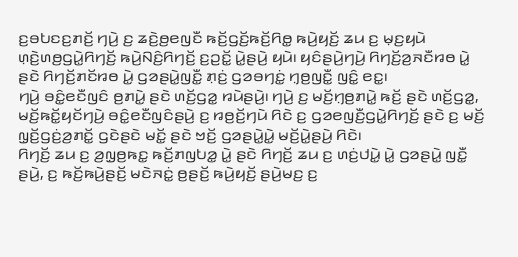ꤢ꤬ꤋꤝꤢꤢ꤬ꤊꤢꤩ꤬ ꤚꤣꤧ꤬ ꤢ꤬ ꤘꤢꤧ꤬ꤥ꤬ꤕꤜꤢꤪ ꤒꤢꤩ꤬ꤞꤢꤩ꤬ꤒꤢꤩ꤬ꤖꤥ꤭ ꤒꤣꤧ꤬ꤟꤢꤩ꤬ ꤘꤣ ꤢ꤬ ꤗ꤫ꤢ꤬ꤟꤣꤧ ꤛ꤫ꤢꤧ꤬ꤛꤥ꤬ꤞꤣꤧ꤭ꤖꤚꤢꤩ꤬ ꤒꤣꤧ꤬ꤡꤢꤨ꤬ꤖꤚꤢꤩ꤬ ꤢ꤬ꤑꤢꤩ꤭ ꤣꤧ꤭ꤔꤣꤧ꤬ ꤟꤣꤧ꤯ ꤟꤢꤨꤔꤣꤧ꤬ꤚꤣꤧ꤬ ꤖꤚꤢꤩ꤬ꤤ꤬ꤏꤢꤪꤙꤥ ꤣꤧ꤭ ꤔꤢꤧ ꤖꤚꤢꤩ꤬ꤊꤢꤩꤙꤥ ꤣꤧ꤭ ꤞꤤꤔꤣꤧ꤭ꤜꤢꤪ꤭ ꤊ꤫ꤢꤦ꤬ ꤞꤤꤋꤚꤢꤦ꤭ ꤚ꤫ꤥ꤬ꤜꤢꤪ꤭ ꤜꤢꤨ꤭ ꤕꤢ꤭꤯
ꤚꤣꤧ꤬ ꤋꤢꤨ꤭ꤕꤢꤪꤜꤢꤨ ꤥ꤬ꤊꤣꤧ꤭ ꤔꤢꤧ ꤛꤢꤩ꤬ꤞꤤ꤭ ꤙꤣꤧꤔꤣꤧ꤬꤯ ꤚꤣꤧ꤬ ꤢ꤬ ꤗꤢꤩ꤬ꤚ꤫ꤥ꤬ꤊꤣꤧ꤭ ꤒꤢꤩ꤬ ꤔꤢꤧ ꤛꤢꤩ꤬ꤞꤤ꤭, ꤗꤢꤩ꤬ꤒꤢꤩ꤭ꤟꤢꤩꤚꤣꤧ꤬ ꤋꤢꤨ꤭ꤕꤢꤪꤜꤢꤨꤔꤣꤧ꤬ ꤢ꤬ ꤙꤥ꤬ꤢꤩ꤬ꤚꤣꤧ ꤖꤢꤧ ꤢ꤬ ꤞꤤꤕꤜꤢꤪ꤬ꤞꤣꤧ꤭ꤖꤚꤢꤩ꤬ ꤔꤢꤧ ꤢ꤬ ꤗꤢꤩ꤬ ꤜ꤫ꤢꤩ꤬ꤞꤢꤦ꤬ꤤ꤬ꤊꤢꤩ꤭ ꤞꤢꤧꤔꤢꤧ ꤗꤢꤩ꤭ ꤔꤢꤧ ꤠꤢꤩ꤬ ꤞꤤꤔꤣꤧ꤭ꤣꤧ꤭ ꤗꤢꤩ꤬ꤣꤧ꤭ꤔꤣꤧ꤬ ꤖꤢꤧ꤯
ꤖꤚꤢꤩ꤬ ꤘꤣ ꤢ꤬ ꤤ꤬ꤜ꤫ꤥ꤬ꤒꤢ꤭ ꤒꤢꤩ꤬ꤊꤜꤝꤤ꤭ ꤣꤧ꤭ ꤔꤢꤧ ꤖꤚꤢꤩ꤬ ꤘꤣ ꤢ꤬ ꤛꤢꤦ꤬ꤓꤣꤧ꤭ ꤣꤧ꤭ ꤞꤤꤔꤣꤧ꤭ ꤜꤢꤪ꤭ ꤔꤣꤧ꤬, ꤢ꤬ ꤒꤢꤩ꤬ꤒꤣꤧ꤬ꤔꤢꤩ꤬ ꤗꤢꤧꤏꤢꤦ꤭ ꤥ꤬ꤔꤢꤩ꤬ ꤒꤣꤧ꤬ꤟꤢꤩ꤬ ꤔꤣꤧ꤬ꤗꤢ꤬ ꤢ꤬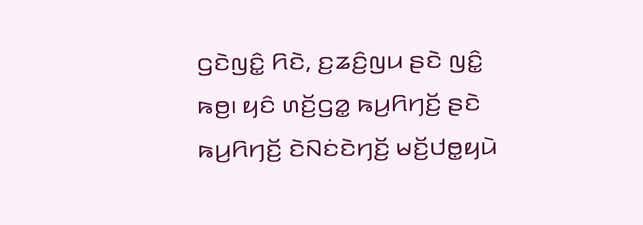ꤞꤢꤧꤜꤢꤨ꤭ ꤖꤢꤧ, ꤢ꤬ꤘꤢꤨ꤬ꤜꤣ ꤔꤢꤧ ꤜꤢꤨ꤭ ꤒꤥ꤬꤯ ꤟꤢꤨ ꤛꤢꤩ꤬ꤞꤤ꤭ ꤒꤣ꤬ꤖꤚꤢꤩ꤬ ꤔꤢꤧ ꤒꤣ꤬ꤖꤚꤢꤩ꤬ ꤢꤧꤡꤢꤦꤢꤧꤚꤢꤩ꤬ ꤗꤢꤩ꤬ꤓꤥ꤭ꤟꤣꤧ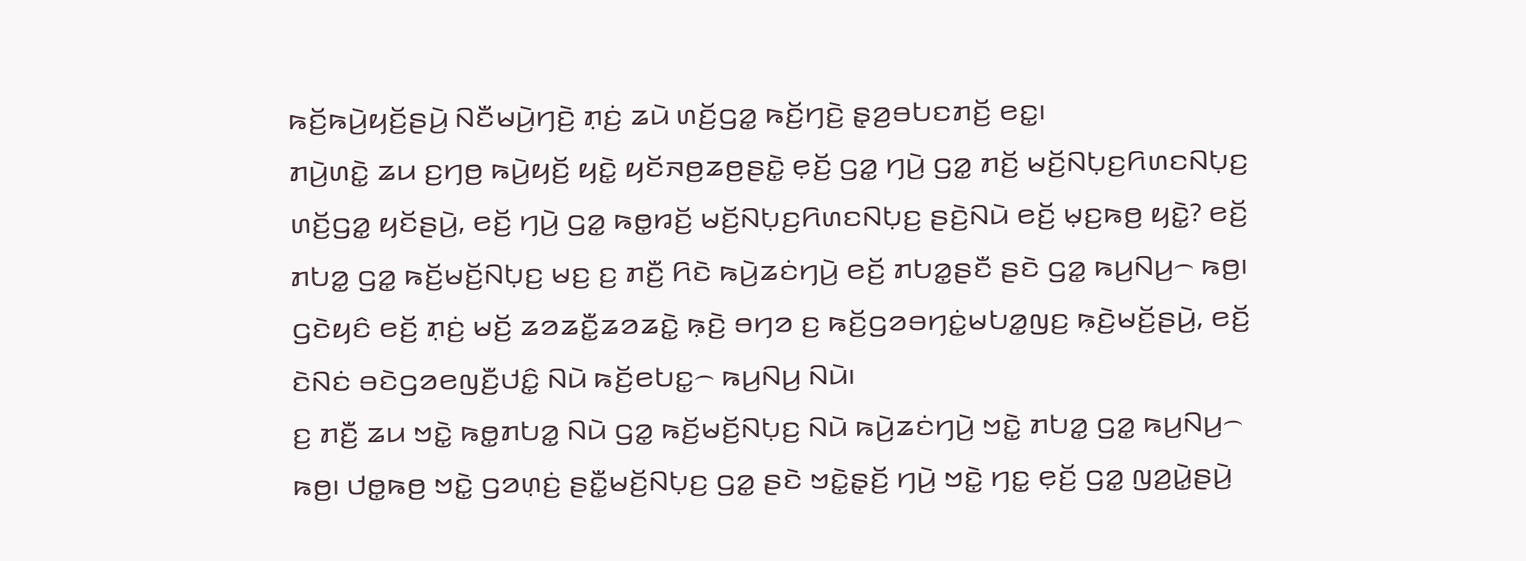ꤒꤢꤩ꤬ꤒꤣꤧ꤬ꤟꤢꤩ꤬ꤔꤣꤧ꤬ ꤡꤢꤪꤗꤣꤧ꤬ꤚꤢꤧ꤬ ꤊ꤫ꤢꤦ꤬ ꤘꤣꤧ ꤛꤢꤩ꤬ꤞꤤ꤭ ꤒꤢꤩ꤬ꤚꤢꤧ꤬ ꤔ꤫ꤤ꤬ꤋꤝꤢꤊꤢꤩ꤬ ꤕꤢ꤭꤯
ꤊꤣꤧ꤬ꤛꤢꤧ꤭ ꤘꤣ ꤢ꤬ꤚꤥ꤬ ꤒꤣꤧ꤬ꤟꤢꤩ꤬ ꤟꤢꤧ꤭ ꤟꤢꤩꤏꤥ꤬ꤘꤥ꤬ꤔꤢꤧ꤭ ꤕ꤫ꤢꤩ꤬ ꤞꤤ꤭ ꤚꤣꤧ꤬ ꤞꤤ꤭ ꤊꤢꤩ꤬ ꤗꤢꤩ꤬ꤡꤝ꤫ꤢ꤬ꤖꤛꤢꤡꤝ꤫ꤢ꤬ ꤛꤢꤩ꤬ꤞꤤ꤭ ꤟꤢꤩꤔꤣꤧ꤬, ꤕꤢꤩ꤬ ꤚꤣꤧ꤬ ꤞꤤ꤭ ꤒꤥ꤭ꤙꤢꤩ꤬ ꤗꤢꤩ꤬ꤡꤝ꤫ꤢ꤬ꤖꤛꤢꤡꤝ꤫ꤢ꤬ ꤔꤢꤧ꤬ꤡꤣꤧ ꤕꤢꤩ꤬ ꤗ꤫ꤢ꤬ꤒꤥ꤬ ꤟꤢꤧ꤭? ꤕꤢꤩ꤬ ꤊꤝꤤ꤭ ꤞꤤ꤭ ꤒꤢꤩ꤬ꤗꤢꤩ꤬ꤡꤝ꤫ꤢ꤬ ꤗꤢ꤬ ꤢ꤬ ꤊꤢꤪ꤬ ꤖꤢꤧ ꤒꤣꤧ꤬ꤘꤢꤦꤚꤣꤧ꤬ ꤕꤢꤩ꤬ ꤊꤝꤤ꤭ꤔꤢꤪ ꤔꤢꤧ ꤞꤤ꤭ ꤒꤣ꤬ꤡꤣ꤬꤮ ꤒꤥ꤬꤯ ꤞꤢꤧꤟꤢꤨ ꤕꤢꤩ꤬ ꤊ꤫ꤢꤦ꤬ ꤗꤢꤩ꤬ ꤘꤤꤘꤢꤪ꤭ꤘꤤꤘꤢꤧ꤭ ꤒ꤫ꤢꤧ꤬ ꤋꤚꤤ ꤢ꤬ ꤒꤢꤩ꤬ꤞꤤꤋꤚꤢꤦ꤭ꤗꤝꤤ꤭ꤜꤢ꤬ ꤒ꤫ꤢꤧ꤬ꤗꤢꤩ꤬ꤔꤣꤧ꤬, ꤕꤢꤩ꤬ ꤢꤧꤡꤢꤦ ꤋꤢꤧꤞꤤꤕꤜꤢꤪ꤬ꤓꤢꤨ꤭ ꤡꤣꤧ ꤒꤢꤩ꤬ꤕꤝꤢ꤭꤮ ꤒꤣ꤬ꤡꤣ꤬ ꤡꤣꤧ꤯
ꤢ꤬ ꤊꤢꤪ꤬ ꤘꤣ ꤠꤢꤧ꤭ ꤒꤥ꤭ꤊꤝꤤ꤭ ꤡꤣꤧ ꤞꤤ꤭ ꤒꤢꤩ꤬ꤗꤢꤩ꤬ꤡꤝ꤫ꤢ꤬ ꤡꤣꤧ ꤒꤣꤧ꤬ꤘꤢꤦꤚꤣꤧ꤬ ꤠꤢꤧ꤭ ꤊꤝꤤ꤭ ꤞꤤ꤭ ꤒꤣ꤬ꤡꤣ꤬꤮ ꤒꤥ꤬꤯ ꤓꤥ꤭ꤒꤥ꤬ ꤠꤢꤧ꤭ ꤞꤤꤛ꤫ꤢꤦ꤬ ꤔꤢꤪ꤭ꤗꤢꤩ꤬ꤡꤝ꤫ꤢ꤬ ꤞꤤ꤭ ꤔꤢꤧ ꤠꤢꤧ꤭ꤔ꤫ꤢꤩ꤬ ꤚꤣꤧ꤬ ꤠꤢꤧ꤭ ꤚꤢ꤭ ꤕ꤫ꤢꤩ꤬ ꤞꤤ꤭ ꤜꤤ꤬ꤣꤧ꤭ꤔꤣꤧ꤬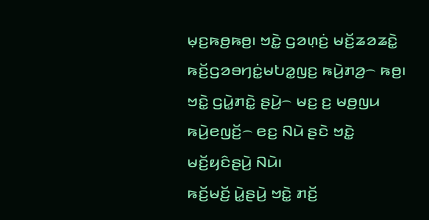ꤗ꤫ꤢ꤬ꤒꤥ꤬ꤒꤥ꤬꤯ ꤠꤢꤧ꤭ ꤞꤤꤛ꤫ꤢꤦ꤬ ꤗꤢꤩ꤬ꤘꤤꤘꤢꤧ꤭ ꤒꤢꤩ꤬ꤞꤤꤋꤚꤢꤦ꤭ꤗꤝꤤ꤭ꤜꤢ꤬ ꤒꤣꤧ꤬ꤊꤤ꤬꤮ ꤒꤥ꤬꤯ ꤠꤢꤧ꤭ ꤞꤣꤧ꤭ꤊꤢꤧ꤭ ꤔꤣꤧ꤬꤮ ꤗꤢ꤬ ꤢ꤬ ꤗꤥ꤬ꤜꤣ ꤒꤣꤧ꤬ꤕꤜꤢꤩ꤬꤮ ꤕꤢ꤬ ꤡꤣꤧ ꤔꤢꤧ ꤠꤢꤧ꤭ ꤗꤢꤩ꤬ꤟꤢꤨꤔꤣꤧ꤬ ꤡꤣꤧ꤯
ꤒꤢꤩ꤬ꤗꤢꤩ꤬ ꤣꤧ꤭ꤔꤣꤧ꤬ ꤠꤢꤧ꤭ ꤊꤢꤩ꤬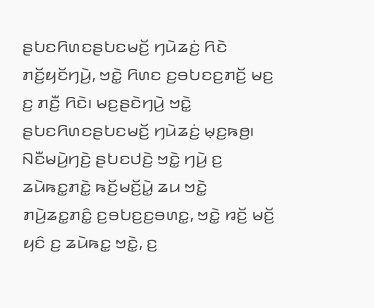ꤔꤝꤢꤖꤛꤢꤔꤝꤢꤗꤢꤩ꤬ ꤚꤣꤧꤘꤢꤦ꤬ ꤖꤢꤧ ꤊꤢꤩ꤬ꤟꤢꤩꤚꤣꤧ꤬, ꤠꤢꤧ꤭ ꤖꤛꤢ ꤢ꤬ꤋꤝꤢꤢ꤬ꤊꤢꤩ꤬ ꤗꤢ꤬ ꤢ꤬ ꤊꤢꤪ꤬ ꤖꤢꤧ꤯ ꤗꤢ꤬ꤔꤢꤧꤚꤣꤧ꤬ ꤠꤢꤧ꤭ ꤔꤝꤢꤖꤛꤢꤔꤝꤢꤗꤢꤩ꤬ ꤚꤣꤧꤘꤢꤦ꤬ ꤗ꤫ꤢ꤬ꤒꤥ꤬꤯ ꤡꤢꤪꤗꤣꤧ꤬ꤚꤢꤧ꤬ ꤔꤝꤢꤓꤢꤧ꤬ ꤠꤢꤧ꤭ ꤚꤣꤧ꤬ ꤢ꤬ ꤘꤣꤧꤒꤢ꤭ꤊꤢꤧ꤭ ꤒꤢꤩ꤬ꤗꤢꤩ꤬ꤣꤧ꤭ ꤘꤣ ꤠꤢꤧ꤭ ꤊꤣꤧ꤬ꤘꤢ꤭ꤊꤢꤨ꤭ ꤢ꤬ꤋꤝꤢ꤬ꤢ꤬ꤋꤛꤢ꤭, ꤠꤢꤧ꤭ ꤙꤢꤩ꤬ ꤗꤢꤩ꤬ ꤟꤢꤨ ꤢ꤬ ꤘꤣꤧꤒꤢ꤭ ꤠꤢꤧ꤭, ꤢ꤬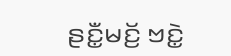ꤔꤢꤪ꤭ꤗꤢꤩ꤬ ꤠꤢꤧ꤭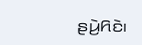ꤔꤣꤧ꤬ꤖꤢꤧ꤯